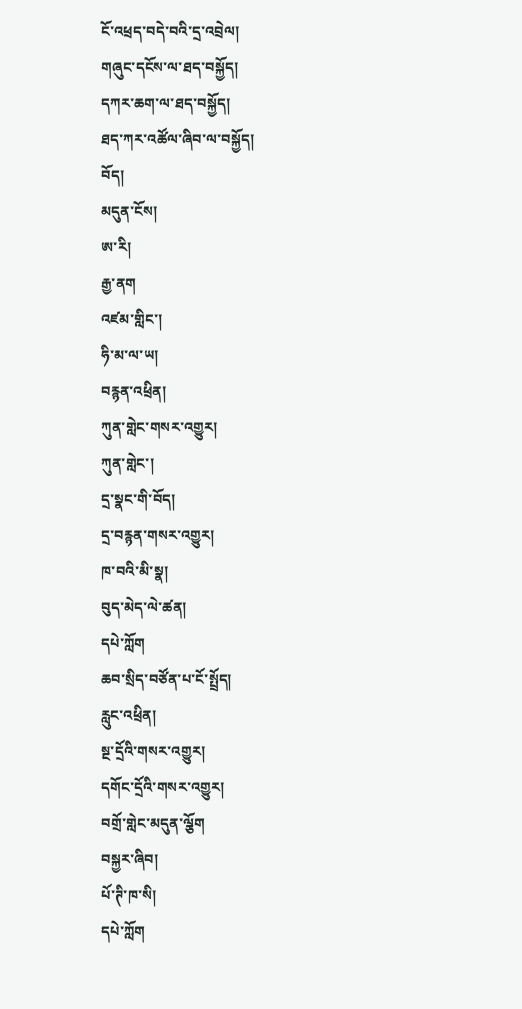ངོ་འཕྲད་བདེ་བའི་དྲ་འབྲེལ།
གཞུང་དངོས་ལ་ཐད་བསྐྱོད།
དཀར་ཆག་ལ་ཐད་བསྐྱོད།
ཐད་ཀར་འཚོལ་ཞིབ་ལ་བསྐྱོད།
བོད།
མདུན་ངོས།
ཨ་རི།
རྒྱ་ནག
འཛམ་གླིང་།
ཧི་མ་ལ་ཡ།
བརྙན་འཕྲིན།
ཀུན་གླེང་གསར་འགྱུར།
ཀུན་གླེང་།
དྲ་སྣང་གི་བོད།
དྲ་བརྙན་གསར་འགྱུར།
ཁ་བའི་མི་སྣ།
བུད་མེད་ལེ་ཚན།
དཔེ་ཀློག
ཆབ་སྲིད་བཙོན་པ་ངོ་སྤྲོད།
རླུང་འཕྲིན།
སྔ་དྲོའི་གསར་འགྱུར།
དགོང་དྲོའི་གསར་འགྱུར།
བགྲོ་གླེང་མདུན་ལྕོག
བསྐྱར་ཞིབ།
པོ་ཊི་ཁ་སི།
དཔེ་ཀློག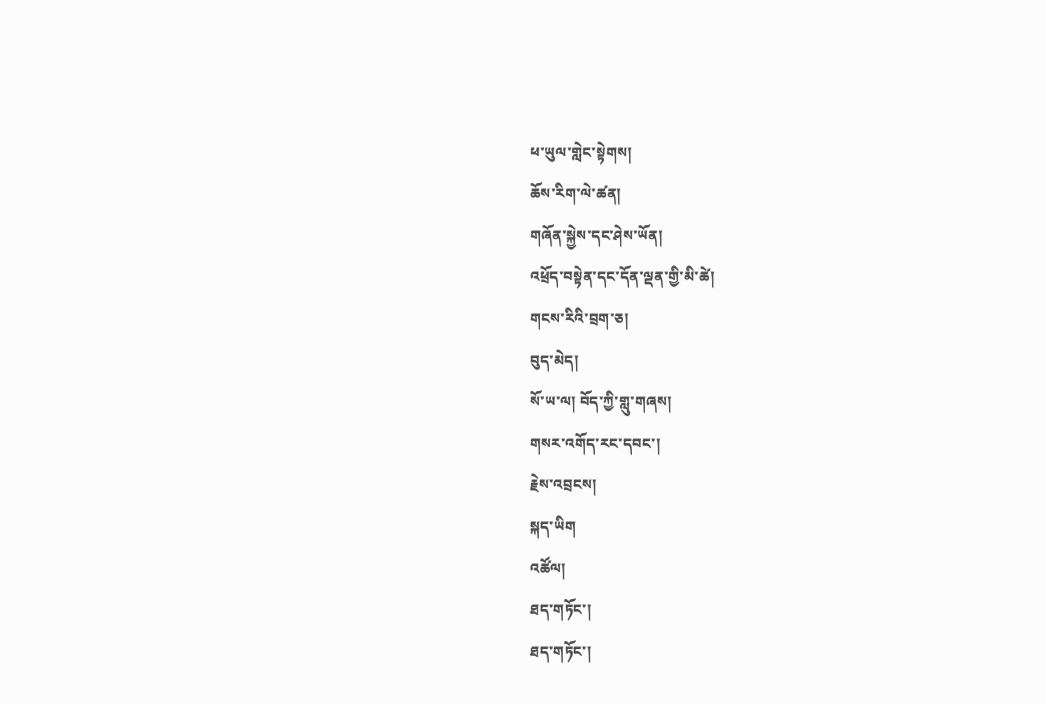ཕ་ཡུལ་གླེང་སྟེགས།
ཆོས་རིག་ལེ་ཚན།
གཞོན་སྐྱེས་དང་ཤེས་ཡོན།
འཕྲོད་བསྟེན་དང་དོན་ལྡན་གྱི་མི་ཚེ།
གངས་རིའི་བྲག་ཅ།
བུད་མེད།
སོ་ཡ་ལ། བོད་ཀྱི་གླུ་གཞས།
གསར་འགོད་རང་དབང་།
རྗེས་འབྲངས།
སྐད་ཡིག
འཚོལ།
ཐད་གཏོང་།
ཐད་གཏོང་།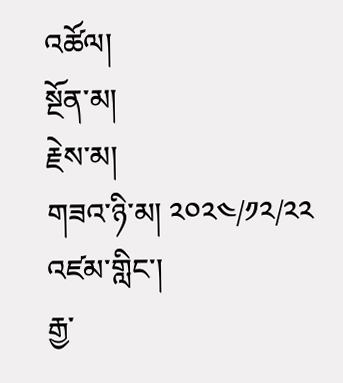འཚོལ།
སྔོན་མ།
རྗེས་མ།
གཟའ་ཉི་མ། ༢༠༢༤/༡༢/༢༢
འཛམ་གླིང་།
རྒྱ་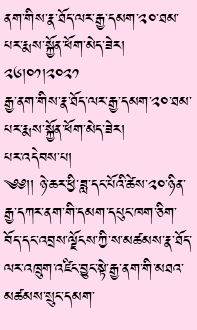ནག་གིས་རྣ་ཐོད་ལར་རྒྱ་དམག་༢༠་ཐམ་པར་རྨས་སྐྱོན་ཕོག་མེད་ཟེར།
༢༦།༠༡།༢༠༢༡
རྒྱ་ནག་གིས་རྣ་ཐོད་ལར་རྒྱ་དམག་༢༠་ཐམ་པར་རྨས་སྐྱོན་ཕོག་མེད་ཟེར།
པར་འདེབས་པ།
༄༅།། ཉེ་ཆར་ཕྱི་ཟླ་དང་པོའི་ཚེས་༢༠་ཉིན་རྒྱ་དཀར་ནག་གི་དམག་དཔུང་ཁག་ཅིག་བོད་དང་འབྲས་ལྗོངས་ཀྱི་ས་མཚམས་རྣ་ཐོད་ལར་འཁྲུག་འཛིང་བྱུང་སྟེ་རྒྱ་ནག་གི་མཐའ་མཚམས་སྲུང་དམག་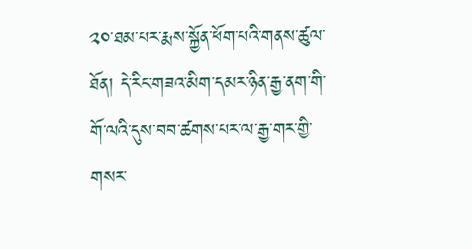༢༠་ཐམ་པར་རྨས་སྐྱོན་ཕོག་པའི་གནས་ཚུལ་ཐོན། དེ་རིང་གཟའ་མིག་དམར་ཉིན་རྒྱ་ནག་གི་གོ་ལའི་དུས་བབ་ཚགས་པར་ལ་རྒྱ་གར་གྱི་གསར་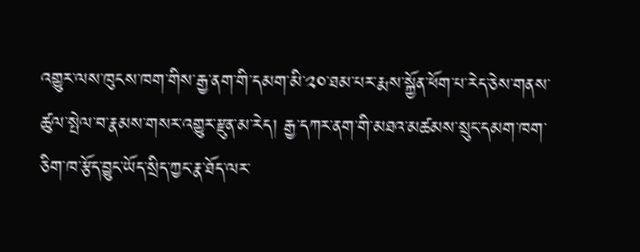འགྱུར་ལས་ཁུངས་ཁག་གིས་རྒྱ་ནག་གི་དམག་མི་༢༠་ཐམ་པར་རྨས་སྐྱོན་ཕོག་པ་རེད་ཅེས་གནས་ཚུལ་སྤེལ་བ་རྣམས་གསར་འགྱུར་རྫུན་མ་རེད། རྒྱ་དཀར་ནག་གི་མཐའ་མཚམས་སྲུང་དམག་ཁག་ཅིག་ཁ་རྩོད་བྱུང་ཡོད་སྲིད་ཀྱང་རྣ་ཐོད་ལར་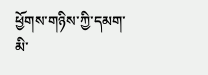ཕྱོགས་གཉིས་ཀྱི་དམག་མི་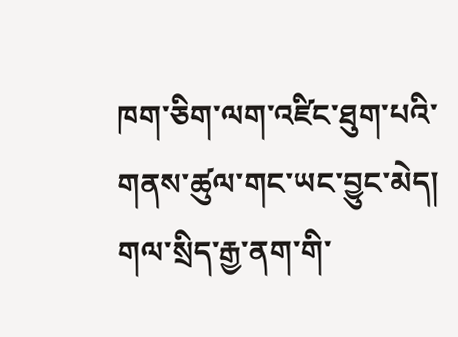ཁག་ཅིག་ལག་འཛིང་ཐུག་པའི་གནས་ཚུལ་གང་ཡང་བྱུང་མེད། གལ་སྲིད་རྒྱ་ནག་གི་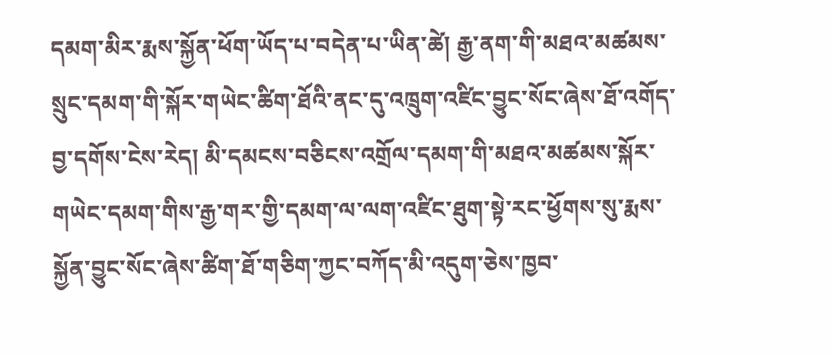དམག་མིར་རྨས་སྐྱོན་ཕོག་ཡོད་པ་བདེན་པ་ཡིན་ཚེ། རྒྱ་ནག་གི་མཐའ་མཚམས་སྲུང་དམག་གི་སྐོར་གཡེང་ཚིག་ཐོའི་ནང་དུ་འཁྲུག་འཛིང་བྱུང་སོང་ཞེས་ཐོ་འགོད་བྱ་དགོས་ངེས་རེད། མི་དམངས་བཅིངས་འགྲོལ་དམག་གི་མཐའ་མཚམས་སྐོར་གཡེང་དམག་གིས་རྒྱ་གར་གྱི་དམག་ལ་ལག་འཛིང་ཐུག་སྟེ་རང་ཕྱོགས་སུ་རྨས་སྐྱོན་བྱུང་སོང་ཞེས་ཚིག་ཐོ་གཅིག་ཀྱང་བཀོད་མི་འདུག་ཅེས་ཁྱབ་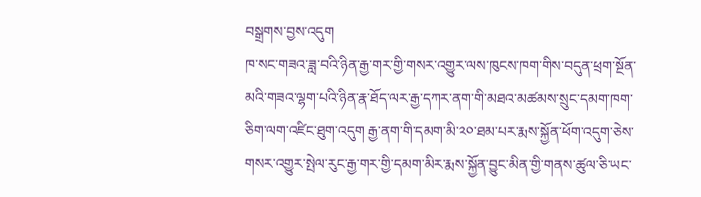བསྒྲགས་བྱས་འདུག
ཁ་སང་གཟའ་ཟླ་བའི་ཉིན་རྒྱ་གར་གྱི་གསར་འགྱུར་ལས་ཁུངས་ཁག་གིས་བདུན་ཕྲག་སྔོན་མའི་གཟའ་ལྷག་པའི་ཉིན་རྣ་ཐོད་ལར་རྒྱ་དཀར་ནག་གི་མཐའ་མཚམས་སྲུང་དམག་ཁག་ཅིག་ལག་འཛིང་ཐུག་འདུག རྒྱ་ནག་གི་དམག་མི་༢༠་ཐམ་པར་རྨས་སྐྱོན་ཕོག་འདུག་ཅེས་གསར་འགྱུར་སྤེལ་རུང་རྒྱ་གར་གྱི་དམག་མིར་རྨས་སྐྱོན་བྱུང་མིན་གྱི་གནས་ཚུལ་ཅི་ཡང་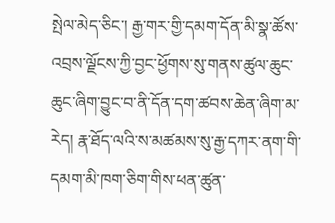སྤེལ་མེད་ཅིང་། རྒྱ་གར་གྱི་དམག་དོན་མི་སྣ་ཚོས་འབྲས་ལྗོངས་ཀྱི་བྱང་ཕྱོགས་སུ་གནས་ཚུལ་ཆུང་ཆུང་ཞིག་བྱུང་བ་ནི་དོན་དག་ཚབས་ཆེན་ཞིག་མ་རེད། རྣ་ཐོད་ལའི་ས་མཚམས་སུ་རྒྱ་དཀར་ནག་གི་དམག་མི་ཁག་ཅིག་གིས་ཕན་ཚུན་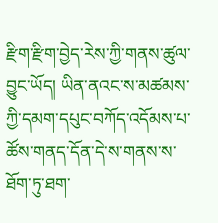རྫིག་རྫིག་བྱེད་རེས་ཀྱི་གནས་ཚུལ་བྱུང་ཡོད། ཡིན་ནའང་ས་མཚམས་ཀྱི་དམག་དཔུང་བཀོད་འདོམས་པ་ཚོས་གནད་དོན་དེ་ས་གནས་ས་ཐོག་ཏུ་ཐག་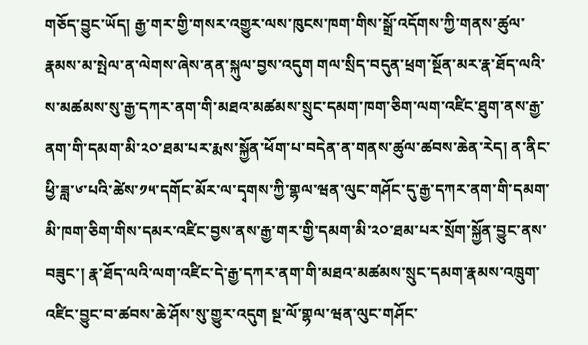གཅོད་བྱུང་ཡོད། རྒྱ་གར་གྱི་གསར་འགྱུར་ལས་ཁུངས་ཁག་གིས་སྒྲོ་འདོགས་ཀྱི་གནས་ཚུལ་རྣམས་མ་སྤེལ་ན་ལེགས་ཞེས་ནན་སྐུལ་བྱས་འདུག གལ་སྲིད་བདུན་ཕྲག་སྔོན་མར་རྣ་ཐོད་ལའི་ས་མཚམས་སུ་རྒྱ་དཀར་ནག་གི་མཐའ་མཚམས་སྲུང་དམག་ཁག་ཅིག་ལག་འཛིང་ཐུག་ནས་རྒྱ་ནག་གི་དམག་མི་༢༠་ཐམ་པར་རྨས་སྐྱོན་ཕོག་པ་བདེན་ན་གནས་ཚུལ་ཚབས་ཆེན་རེད། ན་ནིང་ཕྱི་ཟླ་༦་པའི་ཚེས་༡༥་དགོང་མོར་ལ་དྭགས་ཀྱི་གྷལ་ཝན་ལུང་གཤོང་དུ་རྒྱ་དཀར་ནག་གི་དམག་མི་ཁག་ཅིག་གིས་དམར་འཛིང་བྱས་ནས་རྒྱ་གར་གྱི་དམག་མི་༢༠་ཐམ་པར་སྲོག་སྐྱོན་བྱུང་ནས་བཟུང་། རྣ་ཐོད་ལའི་ལག་འཛིང་དེ་རྒྱ་དཀར་ནག་གི་མཐའ་མཚམས་སྲུང་དམག་རྣམས་འཁྲུག་འཛིང་བྱུང་བ་ཚབས་ཆེ་ཤོས་སུ་གྱུར་འདུག སྔ་ལོ་གྷལ་ཝན་ལུང་གཤོང་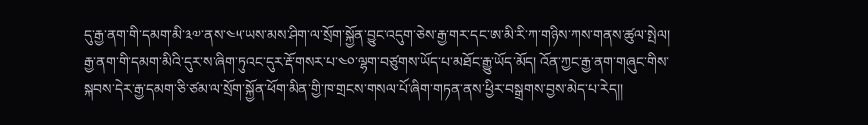དུ་རྒྱ་ནག་གི་དམག་མི་༣༧་ནས་༤༥་ཡས་མས་ཤིག་ལ་སྲོག་སྐྱོན་བྱུང་འདུག་ཅེས་རྒྱ་གར་དང་ཨ་མི་རི་ཀ་གཉིས་ཀས་གནས་ཚུལ་སྤེལ། རྒྱ་ནག་གི་དམག་མིའི་དུར་ས་ཞིག་ཏུའང་དུར་རྡོ་གསར་པ་༤༠་ལྷག་བཙུགས་ཡོད་པ་མཐོང་རྒྱུ་ཡོད་མོད། འོན་ཀྱང་རྒྱ་ནག་གཞུང་གིས་སྐབས་དེར་རྒྱ་དམག་ཅི་ཙམ་ལ་སྲོག་སྐྱོན་ཕོག་མིན་གྱི་ཁ་གྲངས་གསལ་པོ་ཞིག་གཏན་ནས་ཕྱིར་བསྒྲགས་བྱས་མེད་པ་རེད།།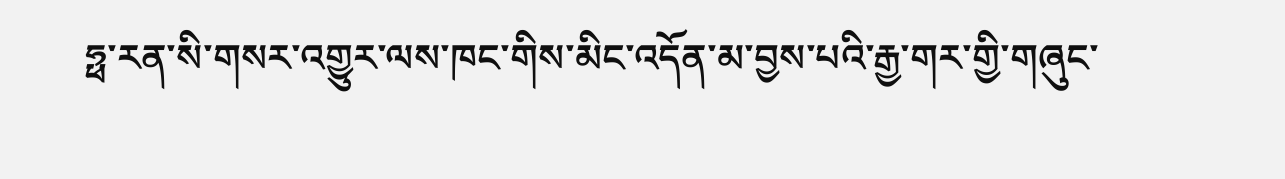ཧྥ་རན་སི་གསར་འགྱུར་ལས་ཁང་གིས་མིང་འདོན་མ་བྱས་པའི་རྒྱ་གར་གྱི་གཞུང་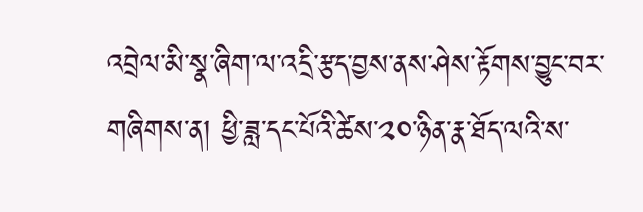འབྲེལ་མི་སྣ་ཞིག་ལ་འདྲི་རྩད་བྱས་ནས་ཤེས་རྟོགས་བྱུང་བར་གཞིགས་ན། ཕྱི་ཟླ་དང་པོའི་ཚེས་༢༠་ཉིན་རྣ་ཐོད་ལའི་ས་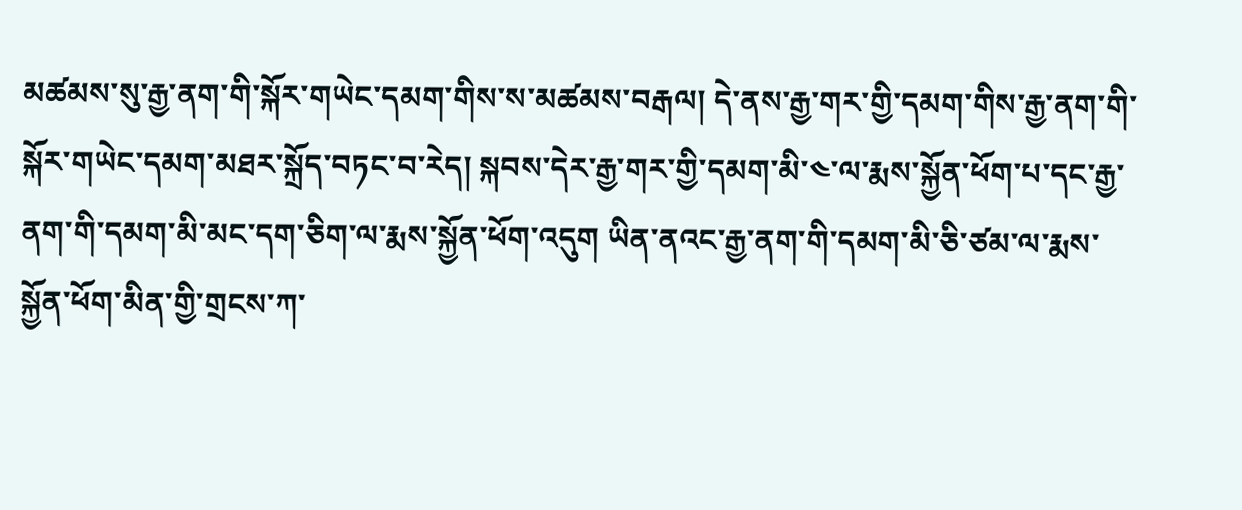མཚམས་སུ་རྒྱ་ནག་གི་སྐོར་གཡེང་དམག་གིས་ས་མཚམས་བརྒལ། དེ་ནས་རྒྱ་གར་གྱི་དམག་གིས་རྒྱ་ནག་གི་སྐོར་གཡེང་དམག་མཐར་སྐྲོད་བཏང་བ་རེད། སྐབས་དེར་རྒྱ་གར་གྱི་དམག་མི་༤་ལ་རྨས་སྐྱོན་ཕོག་པ་དང་རྒྱ་ནག་གི་དམག་མི་མང་དག་ཅིག་ལ་རྨས་སྐྱོན་ཕོག་འདུག ཡིན་ནའང་རྒྱ་ནག་གི་དམག་མི་ཅི་ཙམ་ལ་རྨས་སྐྱོན་ཕོག་མིན་གྱི་གྲངས་ཀ་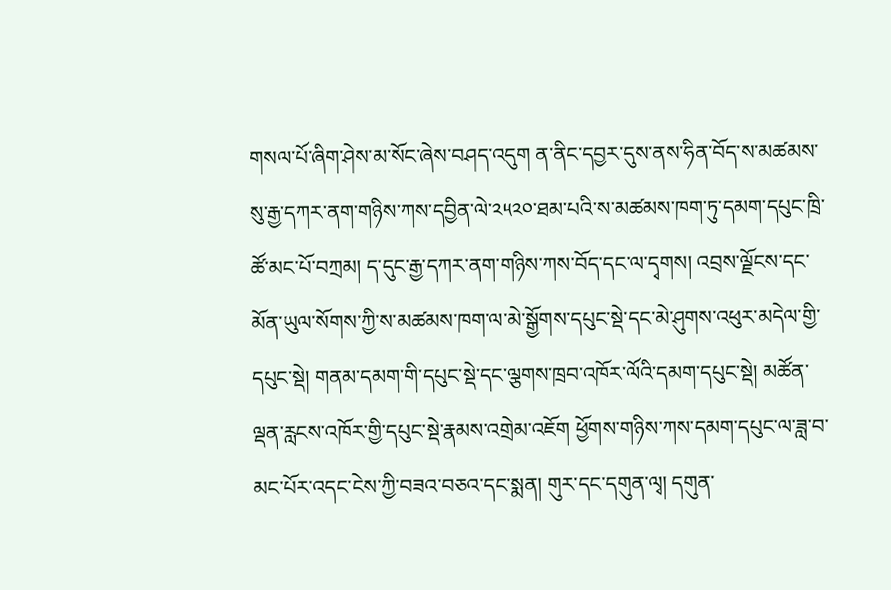གསལ་པོ་ཞིག་ཤེས་མ་སོང་ཞེས་བཤད་འདུག ན་ནིང་དབྱར་དུས་ནས་ཧིན་བོད་ས་མཚམས་སུ་རྒྱ་དཀར་ནག་གཉིས་ཀས་དབྱིན་ལེ་༢༥༢༠་ཐམ་པའི་ས་མཚམས་ཁག་ཏུ་དམག་དཔུང་ཁྲི་ཚོ་མང་པོ་བཀྲམ། ད་དུང་རྒྱ་དཀར་ནག་གཉིས་ཀས་བོད་དང་ལ་དྭགས། འབྲས་ལྗོངས་དང་མོན་ཡུལ་སོགས་ཀྱི་ས་མཚམས་ཁག་ལ་མེ་སྒྱོགས་དཔུང་སྡེ་དང་མེ་ཤུགས་འཕུར་མདེལ་གྱི་དཔུང་སྡེ། གནམ་དམག་གི་དཔུང་སྡེ་དང་ལྕགས་ཁྲབ་འཁོར་ལོའི་དམག་དཔུང་སྡེ། མཚོན་ལྡན་རླངས་འཁོར་གྱི་དཔུང་སྡེ་རྣམས་འགྲེམ་འཇོག ཕྱོགས་གཉིས་ཀས་དམག་དཔུང་ལ་ཟླ་བ་མང་པོར་འདང་ངེས་ཀྱི་བཟའ་བཅའ་དང་སྨན། གུར་དང་དགུན་ལྭ། དགུན་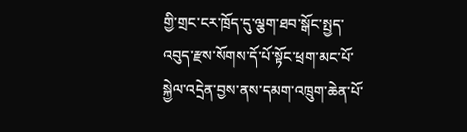གྱི་གྲང་ངར་ཁྲོད་དུ་ལྕག་ཐབ་སྒོང་སྤྱད་འབུད་རྫས་སོགས་དོ་པོ་སྟོང་ཕྲག་མང་པོ་སྐྱེལ་འདྲེན་བྱས་ནས་དམག་འཁྲུག་ཆེན་པོ་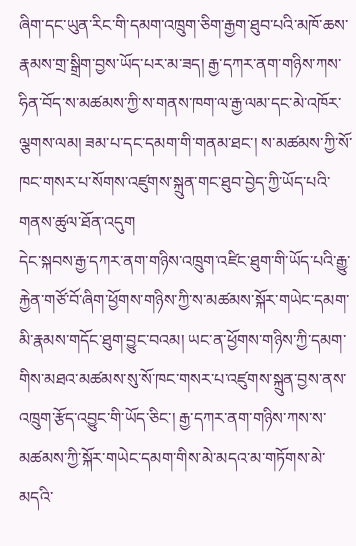ཞིག་དང་ཡུན་རིང་གི་དམག་འཁྲུག་ཅིག་རྒྱག་ཐུབ་པའི་མཁོ་ཆས་རྣམས་གྲ་སྒྲིག་བྱས་ཡོད་པར་མ་ཟད། རྒྱ་དཀར་ནག་གཉིས་ཀས་ཧིན་བོད་ས་མཚམས་ཀྱི་ས་གནས་ཁག་ལ་རྒྱ་ལམ་དང་མེ་འཁོར་ལྕགས་ལམ། ཟམ་པ་དང་དམག་གི་གནམ་ཐང་། ས་མཚམས་ཀྱི་སོ་ཁང་གསར་པ་སོགས་འཛུགས་སྐྲུན་གང་ཐུབ་བྱེད་ཀྱི་ཡོད་པའི་གནས་ཚུལ་ཐོན་འདུག
དེང་སྐབས་རྒྱ་དཀར་ནག་གཉིས་འཁྲུག་འཛིང་ཐུག་གི་ཡོད་པའི་རྒྱུ་རྐྱེན་གཙོ་བོ་ཞིག་ཕྱོགས་གཉིས་ཀྱི་ས་མཚམས་སྐོར་གཡེང་དམག་མི་རྣམས་གདོང་ཐུག་བྱུང་བའམ། ཡང་ན་ཕྱོགས་གཉིས་ཀྱི་དམག་གིས་མཐའ་མཚམས་སུ་སོ་ཁང་གསར་པ་འཛུགས་སྐྲུན་བྱས་ནས་འཁྲུག་རྩོད་འབྱུང་གི་ཡོད་ཅིང་། རྒྱ་དཀར་ནག་གཉིས་ཀས་ས་མཚམས་ཀྱི་སྐོར་གཡེང་དམག་གིས་མེ་མདའ་མ་གཏོགས་མེ་མདའི་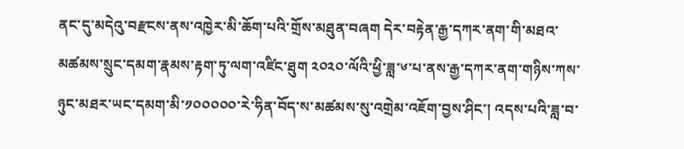ནང་དུ་མདེའུ་བརྫངས་ནས་འཁྱེར་མི་ཆོག་པའི་གྲོས་མཐུན་བཞག དེར་བརྟེན་རྒྱ་དཀར་ནག་གི་མཐའ་མཚམས་སྲུང་དམག་རྣམས་རྟག་ཏུ་ལག་འཛིང་ཐུག ༢༠༢༠་ལོའི་ཕྱི་ཟླ་༦་པ་ནས་རྒྱ་དཀར་ནག་གཉིས་ཀས་ཉུང་མཐར་ཡང་དམག་མི་༡༠༠༠༠༠་རེ་ཧིན་བོད་ས་མཚམས་སུ་འགྲེམ་འཇོག་བྱས་ཤིང་། འདས་པའི་ཟླ་བ་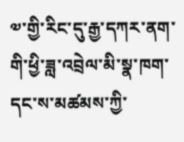༧་གྱི་རིང་དུ་རྒྱ་དཀར་ནག་གི་ཕྱི་ཟླ་འབྲེལ་མི་སྣ་ཁག་དང་ས་མཚམས་ཀྱི་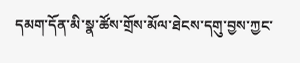དམག་དོན་མི་སྣ་ཚོས་གྲོས་མོལ་ཐེངས་དགུ་བྱས་ཀྱང་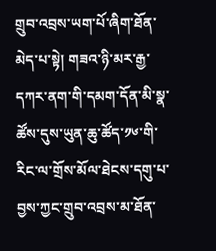གྲུབ་འབྲས་ཡག་པོ་ཞིག་ཐོན་མེད་པ་སྟེ། གཟའ་ཉི་མར་རྒྱ་དཀར་ནག་གི་དམག་དོན་མི་སྣ་ཚོས་དུས་ཡུན་ཆུ་ཚོད་༡༦་གི་རིང་ལ་གྲོས་མོལ་ཐེངས་དགུ་པ་བྱས་ཀྱང་གྲུབ་འབྲས་མ་ཐོན་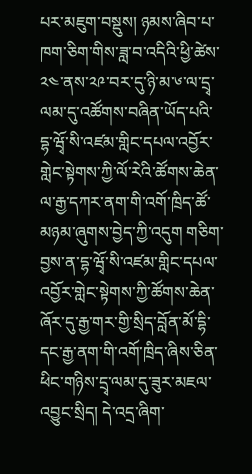པར་མཇུག་བསྡུས། ཉམས་ཞིབ་པ་ཁག་ཅིག་གིས་ཟླ་བ་འདིའི་ཕྱི་ཚེས་༢༤་ནས་༢༩་བར་དུ་ཉི་མ་༦་ལ་དྲྭ་ལམ་དུ་འཚོགས་བཞིན་ཡོད་པའི་དྷ་ཝྭོ་སི་འཛམ་གླིང་དཔལ་འབྱོར་གླེང་སྟེགས་ཀྱི་ལོ་རེའི་ཚོགས་ཆེན་ལ་རྒྱ་དཀར་ནག་གི་འགོ་ཁྲིད་ཚོ་མཉམ་ཞུགས་བྱེད་ཀྱི་འདུག གཅིག་བྱས་ན་དྷ་ཝྭོ་སི་འཛམ་གླིང་དཔལ་འབྱོར་གླེང་སྟེགས་ཀྱི་ཚོགས་ཆེན་ཞོར་དུ་རྒྱ་གར་གྱི་སྲིད་བློན་མོ་དྷི་དང་རྒྱ་ནག་གི་འགོ་ཁྲིད་ཞིས་ཅིན་ཕིང་གཉིས་དྲྭ་ལམ་དུ་ཟུར་མཇལ་འབྱུང་སྲིད། དེ་འདྲ་ཞིག་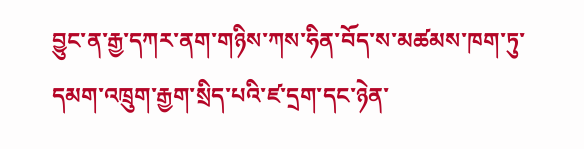བྱུང་ན་རྒྱ་དཀར་ནག་གཉིས་ཀས་ཧིན་བོད་ས་མཚམས་ཁག་ཏུ་དམག་འཁྲུག་རྒྱག་སྲིད་པའི་ཛ་དྲག་དང་ཉེན་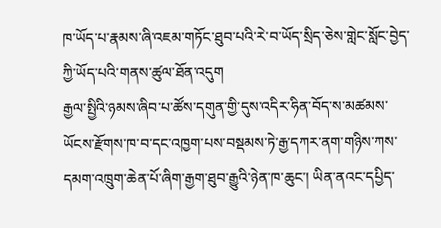ཁ་ཡོད་པ་རྣམས་ཞི་འཇམ་གཏོང་ཐུབ་པའི་རེ་བ་ཡོད་སྲིད་ཅེས་གླེང་སློང་བྱེད་ཀྱི་ཡོད་པའི་གནས་ཚུལ་ཐོན་འདུག
རྒྱལ་སྤྱིའི་ཉམས་ཞིབ་པ་ཚོས་དགུན་གྱི་དུས་འདིར་ཧིན་བོད་ས་མཚམས་ཡོངས་རྫོགས་ཁ་བ་དང་འཁྱག་པས་བསྡམས་ཏེ་རྒྱ་དཀར་ནག་གཉིས་ཀས་དམག་འཁྲུག་ཆེན་པོ་ཞིག་རྒྱག་ཐུབ་རྒྱུའི་ཉེན་ཁ་ཆུང་། ཡིན་ནའང་དཔྱིད་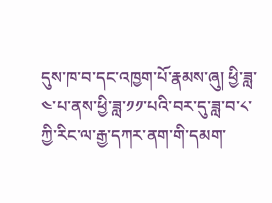དུས་ཁ་བ་དང་འཁྱག་པོ་རྣམས་ཞུ། ཕྱི་ཟླ་༤་པ་ནས་ཕྱི་ཟླ་༡༡་པའི་བར་དུ་ཟླ་བ་༨་ཀྱི་རིང་ལ་རྒྱ་དཀར་ནག་གི་དམག་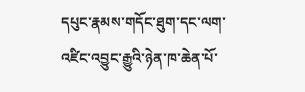དཔུང་རྣམས་གདོང་ཐུག་དང་ལག་འཛིང་འབྱུང་རྒྱུའི་ཉེན་ཁ་ཆེན་པོ་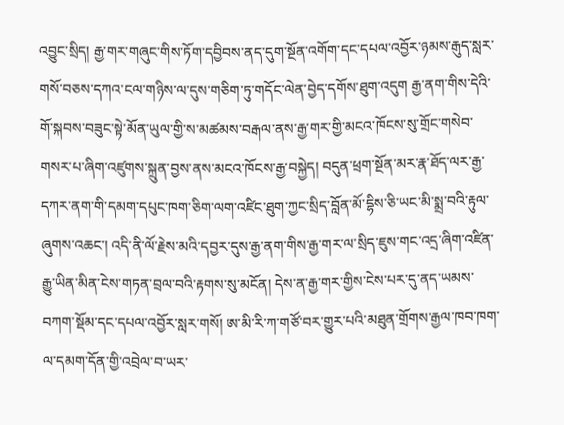འབྱུང་སྲིད། རྒྱ་གར་གཞུང་གིས་ཏོག་དབྱིབས་ནད་དུག་སྔོན་འགོག་དང་དཔལ་འབྱོར་ཉམས་རྒུད་སླར་གསོ་བཅས་དཀའ་ངལ་གཉིས་ལ་དུས་གཅིག་ཏུ་གདོང་ལེན་བྱེད་དགོས་ཐུག་འདུག རྒྱ་ནག་གིས་དེའི་གོ་སྐབས་བཟུང་སྟེ་མོན་ཡུལ་གྱི་ས་མཚམས་བརྒལ་ནས་རྒྱ་གར་གྱི་མངའ་ཁོངས་སུ་གྲོང་གསེབ་གསར་པ་ཞིག་འཛུགས་སྐྲུན་བྱས་ནས་མངའ་ཁོངས་རྒྱ་བསྐྱེད། བདུན་ཕྲག་སྔོན་མར་རྣ་ཐོད་ལར་རྒྱ་དཀར་ནག་གི་དམག་དཔུང་ཁག་ཅིག་ལག་འཛིང་ཐུག་ཀྱང་སྲིད་བློན་མོ་དྷིས་ཅི་ཡང་མི་སྨྲ་བའི་རྟུལ་ཞུགས་འཆང་། འདི་ནི་ལོ་རྗེས་མའི་དབྱར་དུས་རྒྱ་ནག་གིས་རྒྱ་གར་ལ་སྲིད་ཇུས་གང་འདྲ་ཞིག་འཛིན་རྒྱུ་ཡིན་མིན་ངེས་གཏན་བྲལ་བའི་རྟགས་སུ་མངོན། དེས་ན་རྒྱ་གར་གྱིས་ངེས་པར་དུ་ནད་ཡམས་བཀག་སྡོམ་དང་དཔལ་འབྱོར་སླར་གསོ། ཨ་མི་རི་ཀ་གཙོ་བར་གྱུར་པའི་མཐུན་གྲོགས་རྒྱལ་ཁབ་ཁག་ལ་དམག་དོན་གྱི་འབྲེལ་བ་ཡར་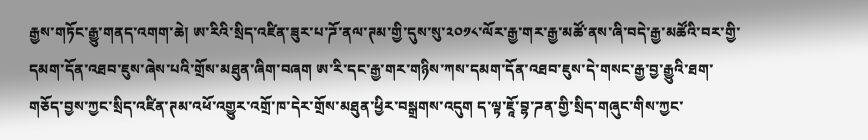རྒྱས་གཏོང་རྒྱུ་གནད་འགག་ཆེ། ཨ་རིའི་སྲིད་འཛིན་ཟུར་པ་ཌོ་ནལ་ཊམ་གྱི་དུས་སུ་༢༠༡༨་ལོར་རྒྱ་གར་རྒྱ་མཚོ་ནས་ཞི་བདེ་རྒྱ་མཚོའི་བར་གྱི་དམག་དོན་འཐབ་ཇུས་ཞེས་པའི་གྲོས་མཐུན་ཞིག་བཞག ཨ་རི་དང་རྒྱ་གར་གཉིས་ཀས་དམག་དོན་འཐབ་ཇུས་དེ་གསང་རྒྱ་བྱ་རྒྱུའི་ཐག་གཅོད་བྱས་ཀྱང་སྲིད་འཛིན་ཊམ་འཕོ་འགྱུར་འགྲོ་ཁ་དེར་གྲོས་མཐུན་ཕྱིར་བསྒྲགས་འདུག ད་ལྟ་ཇཱོ་བྷ་ཌན་གྱི་སྲིད་གཞུང་གིས་ཀྱང་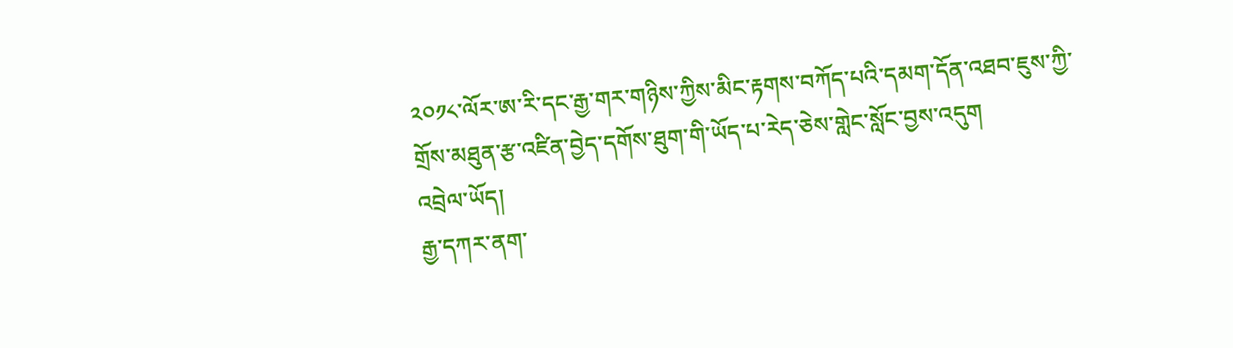༢༠༡༨་ལོར་ཨ་རི་དང་རྒྱ་གར་གཉིས་ཀྱིས་མིང་རྟགས་བཀོད་པའི་དམག་དོན་འཐབ་ཇུས་ཀྱི་གྲོས་མཐུན་རྩ་འཛིན་བྱེད་དགོས་ཐུག་གི་ཡོད་པ་རེད་ཅེས་གླེང་སློང་བྱས་འདུག
འབྲེལ་ཡོད།
རྒྱ་དཀར་ནག་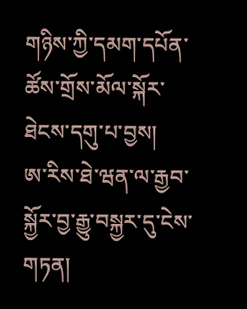གཉིས་ཀྱི་དམག་དཔོན་ཚོས་གྲོས་མོལ་སྐོར་ཐེངས་དགུ་པ་བྱས།
ཨ་རིས་ཐེ་ཝན་ལ་རྒྱབ་སྐྱོར་བྱ་རྒྱུ་བསྐྱར་དུ་ངེས་གཏན།